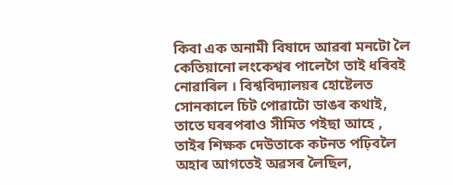কিবা এক অনামী বিষাদে আৱৰা মনটো লৈ কেতিয়ানো লংকেশ্বৰ পালেগৈ তাই ধৰিবই নোৱাৰিল । বিশ্ববিদ্যালয়ৰ হোষ্টেলত সোনকালে চিট পোৱাটো ডাঙৰ কথাই, তাতে ঘৰৰপৰাও সীমিত পইছা আহে , তাইৰ শিক্ষক দেউতাকে কটনত পঢ়িবলৈ অহাৰ আগতেই অৱসৰ লৈছিল,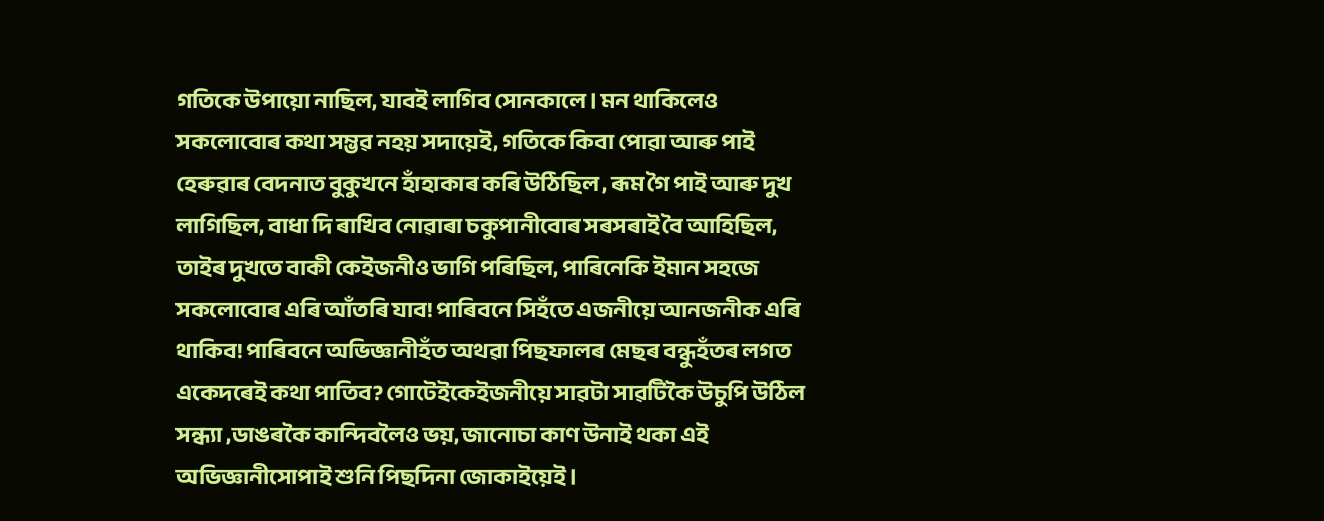গতিকে উপায়ো নাছিল, যাবই লাগিব সোনকালে। মন থাকিলেও সকলোবোৰ কথা সম্ভৱ নহয় সদায়েই, গতিকে কিবা পোৱা আৰু পাই হেৰুৱাৰ বেদনাত বুকুখনে হাঁহাকাৰ কৰি উঠিছিল , ৰূম গৈ পাই আৰু দুখ লাগিছিল, বাধা দি ৰাখিব নোৱাৰা চকুপানীবোৰ সৰসৰাই বৈ আহিছিল, তাইৰ দুখতে বাকী কেইজনীও ভাগি পৰিছিল, পাৰিনেকি ইমান সহজে সকলোবোৰ এৰি আঁতৰি যাব! পাৰিবনে সিহঁতে এজনীয়ে আনজনীক এৰি থাকিব! পাৰিবনে অভিজ্ঞানীহঁত অথৱা পিছফালৰ মেছৰ বন্ধুহঁতৰ লগত একেদৰেই কথা পাতিব? গোটেইকেইজনীয়ে সাৱটা সাৱটিকৈ উচুপি উঠিল সন্ধ্যা ,ডাঙৰকৈ কান্দিবলৈও ভয়, জানোচা কাণ উনাই থকা এই অভিজ্ঞানীসোপাই শুনি পিছদিনা জোকাইয়েই।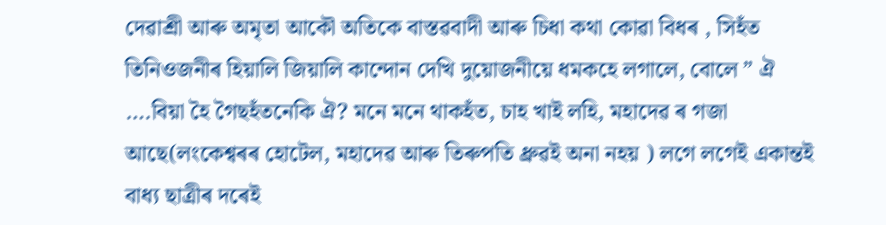দেৱাশ্ৰী আৰু অমৃতা আকৌ অতিকে বাস্তৱবাদী আৰু চিধা কথা কোৱা বিধৰ , সিহঁত তিনিওজনীৰ হিয়ালি জিয়ালি কান্দোন দেখি দুয়োজনীয়ে ধমকহে লগালে, বোলে ” ঐ ….বিয়া হৈ গৈছহঁতনেকি ঐ? মনে মনে থাকহঁত, চাহ খাই লহি, মহাদেৱ ৰ গজা আছে(লংকেশ্বৰৰ হোটেল, মহাদেৱ আৰু তিৰুপতি ধ্ৰুৱই অনা নহয় ) লগে লগেই একান্তই বাধ্য ছাত্ৰীৰ দৰেই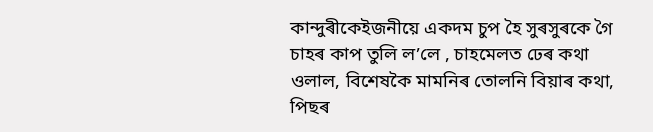কান্দুৰীকেইজনীয়ে একদম চুপ হৈ সুৰসুৰকে গৈ চাহৰ কাপ তুলি ল’লে , চাহমেলত ঢেৰ কথা ওলাল, বিশেষকৈ মামনিৰ তোলনি বিয়াৰ কথা, পিছৰ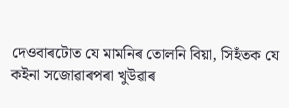দেওবাৰটোত যে মামনিৰ তোলনি বিয়া, সিহঁতক যে কইনা সজোৱাৰপৰা খুউৱাৰ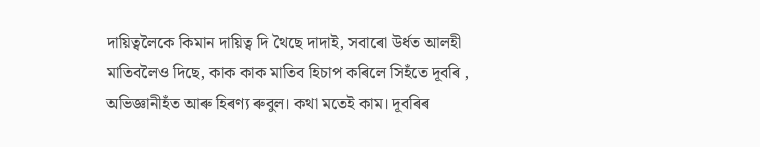দায়িত্বলৈকে কিমান দায়িত্ব দি থৈছে দাদাই, সবাৰো উৰ্ধত আলহী মাতিবলৈও দিছে, কাক কাক মাতিব হিচাপ কৰিলে সিহঁতে দূবৰি , অভিজ্ঞানীহঁত আৰু হিৰণ্য ৰুবুল। কথা মতেই কাম। দূবৰিৰ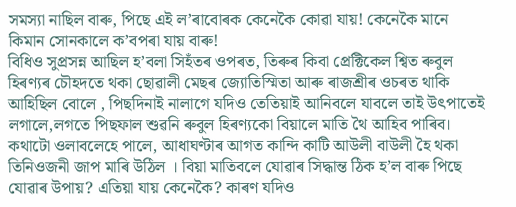সমস্যা নাছিল বাৰু, পিছে এই ল’ৰাবোৰক কেনেকৈ কোৱা যায়! কেনেকৈ মানে কিমান সোনকালে ক’বপৰা যায় বাৰু!
বিধিও সুপ্ৰসন্ন আছিল হ’বলা সিহঁতৰ ওপৰত, তিৰুৰ কিবা প্ৰেক্টিকেল শ্বিত ৰুবুল হিৰণ্যৰ চৌহদতে থকা ছোৱালী মেছৰ জ্যোতিস্মিতা আৰু ৰাজশ্ৰীৰ ওচৰত থাকি আহিছিল বোলে , পিছদিনাই নালাগে যদিও তেতিয়াই আনিবলে যাবলে তাই উৎপাতেই লগালে,লগতে পিছফাল শুৱনি ৰুবুল হিৰণ্যকো বিয়ালে মাতি থৈ আহিব পাৰিব। কথাটো ওলাবলেহে পালে, আধাঘণ্টাৰ আগত কান্দি কাটি আউলী বাউলী হৈ থকা তিনিওজনী জাপ মাৰি উঠিল । বিয়া মাতিবলে যোৱাৰ সিদ্ধান্ত ঠিক হ’ল বাৰু পিছে যোৱাৰ উপায়? এতিয়া যায় কেনেকৈ? কাৰণ যদিও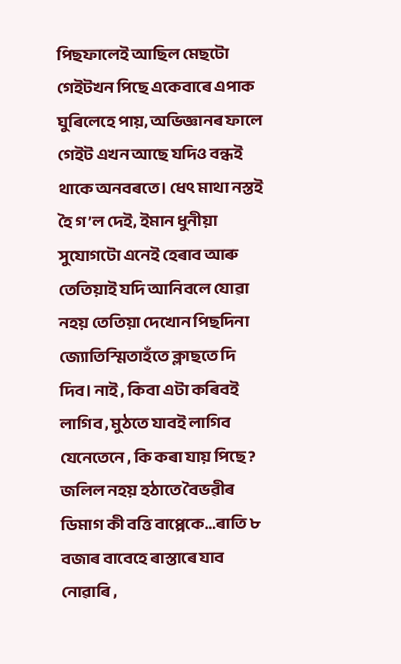পিছফালেই আছিল মেছটো গেইটখন পিছে একেবাৰে এপাক ঘুৰিলেহে পায়, অভিজ্ঞানৰ ফালে গেইট এখন আছে যদিও বন্ধই থাকে অনবৰতে। ধেৎ মাথা নস্তই হৈ গ’ল দেই, ইমান ধুনীয়া সুযোগটো এনেই হেৰাব আৰু তেতিয়াই যদি আনিবলে যোৱা নহয় তেতিয়া দেখোন পিছদিনা জ্যোতিস্মিতাহঁতে ক্লাছতে দি দিব। নাই , কিবা এটা কৰিবই লাগিব , মুঠতে যাবই লাগিব যেনেতেনে , কি কৰা যায় পিছে? জলিল নহয় হঠাতে বৈভৱীৰ ডিমাগ কী বত্তি বাপ্পেকে…ৰাতি ৮ বজাৰ বাবেহে ৰাস্তাৰে যাব নোৱাৰি ,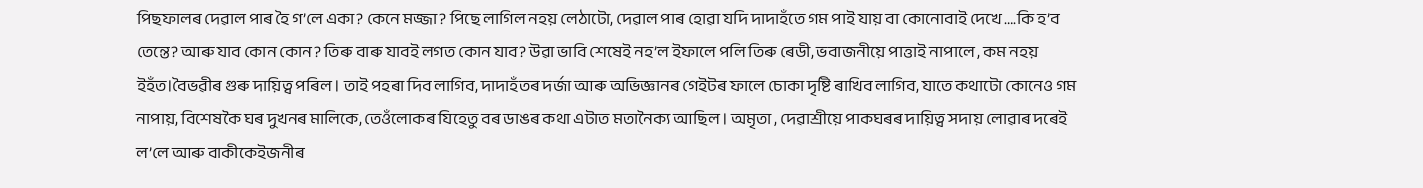পিছফালৰ দেৱাল পাৰ হৈ গ’লে একা? কেনে মজ্জা? পিছে লাগিল নহয় লেঠাটো, দেৱাল পাৰ হোৱা যদি দাদাহঁতে গম পাই যায় বা কোনোবাই দেখে ….কি হ’ব তেন্তে? আৰু যাব কোন কোন? তিৰু বাৰু যাবই লগত কোন যাব? উৱা ভাবি শেষেই নহ’ল ইফালে পলি তিৰু ৰেডী, ভবাজনীয়ে পাত্তাই নাপালে , কম নহয় ইহঁত।বৈভৱীৰ গুৰু দায়িত্ব পৰিল । তাই পহৰা দিব লাগিব, দাদাহঁতৰ দৰ্জা আৰু অভিজ্ঞানৰ গেইটৰ ফালে চোকা দৃষ্টি ৰাখিব লাগিব, যাতে কথাটো কোনেও গম নাপায়, বিশেষকৈ ঘৰ দুখনৰ মালিকে, তেওঁলোকৰ যিহেতু বৰ ডাঙৰ কথা এটাত মতানৈক্য আছিল । অমৃতা , দেৱাশ্ৰীয়ে পাকঘৰৰ দায়িত্ব সদায় লোৱাৰ দৰেই ল’লে আৰু বাকীকেইজনীৰ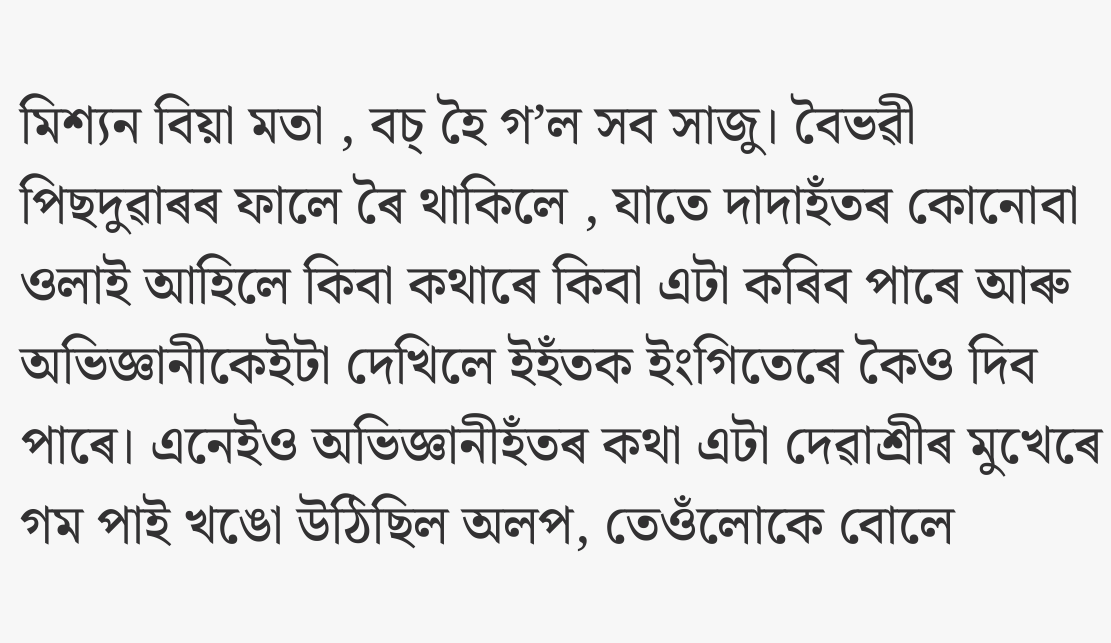মিশ্যন বিয়া মতা , বচ্ হৈ গ’ল সব সাজু। বৈভৱী পিছদুৱাৰৰ ফালে ৰৈ থাকিলে , যাতে দাদাহঁতৰ কোনোবা ওলাই আহিলে কিবা কথাৰে কিবা এটা কৰিব পাৰে আৰু অভিজ্ঞানীকেইটা দেখিলে ইহঁতক ইংগিতেৰে কৈও দিব পাৰে। এনেইও অভিজ্ঞানীহঁতৰ কথা এটা দেৱাশ্ৰীৰ মুখেৰে গম পাই খঙো উঠিছিল অলপ, তেওঁলোকে বোলে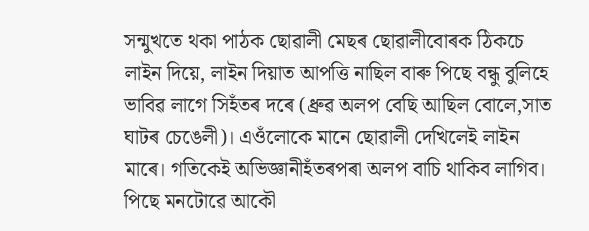সন্মুখতে থকা পাঠক ছোৱালী মেছৰ ছোৱালীবোৰক ঠিকচে লাইন দিয়ে, লাইন দিয়াত আপত্তি নাছিল বাৰু পিছে বন্ধু বুলিহে ভাবিৱ লাগে সিহঁতৰ দৰে (ধ্ৰুৱ অলপ বেছি আছিল বোলে,সাত ঘাটৰ চেঙেলী)। এওঁলোকে মানে ছোৱালী দেখিলেই লাইন মাৰে। গতিকেই অভিজ্ঞানীহঁতৰপৰা অলপ বাচি থাকিব লাগিব। পিছে মনটোৱে আকৌ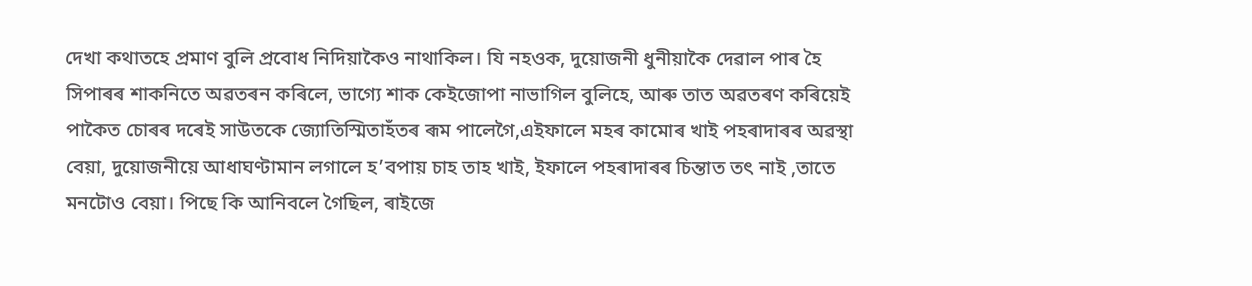দেখা কথাতহে প্ৰমাণ বুলি প্ৰবোধ নিদিয়াকৈও নাথাকিল। যি নহওক, দুয়োজনী ধুনীয়াকৈ দেৱাল পাৰ হৈ সিপাৰৰ শাকনিতে অৱতৰন কৰিলে, ভাগ্যে শাক কেইজোপা নাভাগিল বুলিহে, আৰু তাত অৱতৰণ কৰিয়েই পাকৈত চোৰৰ দৰেই সাউতকে জ্যোতিস্মিতাহঁতৰ ৰূম পালেগৈ,এইফালে মহৰ কামোৰ খাই পহৰাদাৰৰ অৱস্থা বেয়া, দুয়োজনীয়ে আধাঘণ্টামান লগালে হ’বপায় চাহ তাহ খাই, ইফালে পহৰাদাৰৰ চিন্তাত তৎ নাই ,তাতে মনটোও বেয়া। পিছে কি আনিবলে গৈছিল, ৰাইজে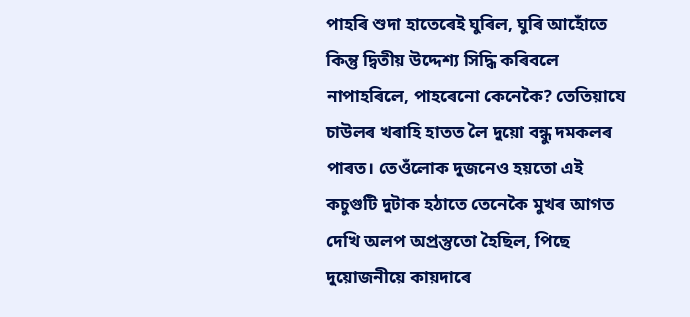পাহৰি শুদা হাতেৰেই ঘুৰিল, ঘুৰি আহোঁতে কিন্তু দ্বিতীয় উদ্দেশ্য সিদ্ধি কৰিবলে নাপাহৰিলে, পাহৰেনো কেনেকৈ? তেতিয়াযে চাউলৰ খৰাহি হাতত লৈ দুয়ো বন্ধু দমকলৰ পাৰত। তেওঁলোক দুজনেও হয়তো এই কচুগুটি দুটাক হঠাতে তেনেকৈ মুখৰ আগত দেখি অলপ অপ্ৰস্তুতো হৈছিল, পিছে দুয়োজনীয়ে কায়দাৰে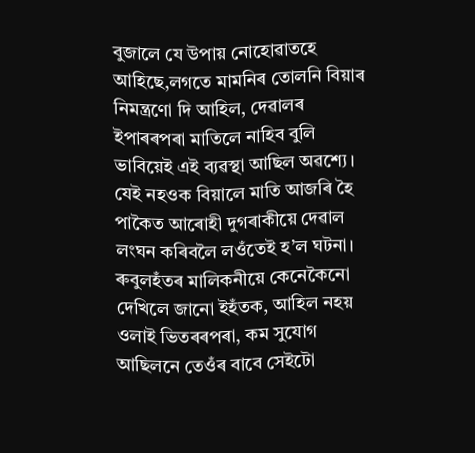বুজালে যে উপায় নোহোৱাতহে আহিছে,লগতে মামনিৰ তোলনি বিয়াৰ নিমন্ত্ৰণো দি আহিল, দেৱালৰ ইপাৰৰপৰা মাতিলে নাহিব বুলি ভাবিয়েই এই ব্যৱস্থা আছিল অৱশ্যে। যেই নহওক বিয়ালে মাতি আজৰি হৈ পাকৈত আৰোহী দুগৰাকীয়ে দেৱাল লংঘন কৰিবলৈ লওঁতেই হ’ল ঘটনা। ৰুবুলহঁতৰ মালিকনীয়ে কেনেকৈনো দেখিলে জানো ইহঁতক, আহিল নহয় ওলাই ভিতৰৰপৰা, কম সুযোগ আছিলনে তেওঁৰ বাবে সেইটো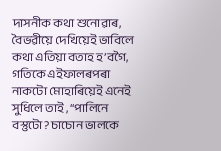দাসনীক কথা শুনোৱাৰ, বৈভৱীয়ে দেখিয়েই ভাবিলে কথা এতিয়া বতাহ হ’বগৈ, গতিকে এইফালৰপৰা নাকটো মোহাৰিয়েই এনেই সুধিলে তাই , “পালিনে বস্তুটো? চাচোন ভালকে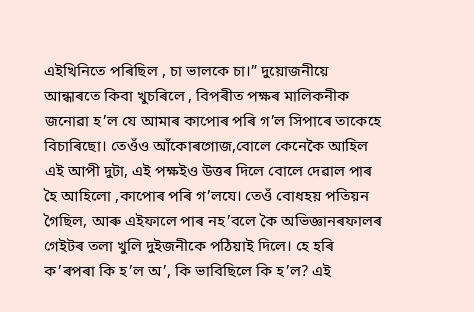এইখিনিতে পৰিছিল , চা ভালকে চা।” দুয়োজনীয়ে আন্ধাৰতে কিবা খুচৰিলে , বিপৰীত পক্ষৰ মালিকনীক জনোৱা হ’ল যে আমাৰ কাপোৰ পৰি গ’ল সিপাৰে তাকেহে বিচাৰিছো। তেওঁও আঁকোৰগোজ,বোলে কেনেকৈ আহিল এই আপী দুটা, এই পক্ষইও উত্তৰ দিলে বোলে দেৱাল পাৰ হৈ আহিলো ,কাপোৰ পৰি গ’লযে। তেওঁ বোধহয় পতিয়ন গৈছিল, আৰু এইফালে পাৰ নহ’বলে কৈ অভিজ্ঞানৰফালৰ গেইটৰ তলা খুলি দুইজনীকে পঠিয়াই দিলে। হে হৰি ক’ৰপৰা কি হ’ল অ’, কি ভাবিছিলে কি হ’ল? এই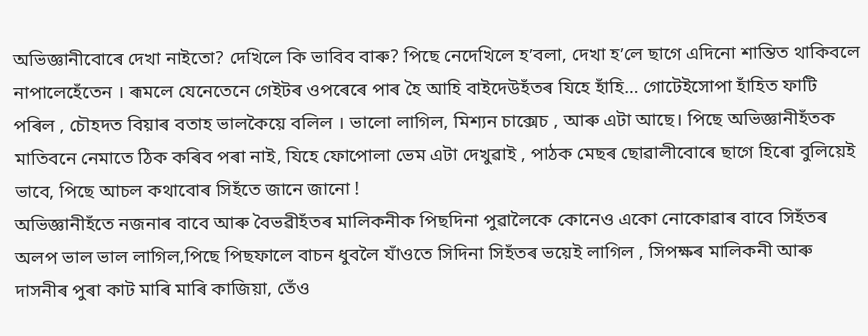অভিজ্ঞানীবোৰে দেখা নাইতো? দেখিলে কি ভাবিব বাৰু? পিছে নেদেখিলে হ’বলা, দেখা হ’লে ছাগে এদিনো শান্তিত থাকিবলে নাপালেহেঁতেন । ৰূমলে যেনেতেনে গেইটৰ ওপৰেৰে পাৰ হৈ আহি বাইদেউহঁতৰ যিহে হাঁহি… গোটেইসোপা হাঁহিত ফাটি পৰিল , চৌহদত বিয়াৰ বতাহ ভালকৈয়ে বলিল । ভালো লাগিল, মিশ্যন চাক্সেচ , আৰু এটা আছে। পিছে অভিজ্ঞানীহঁতক মাতিবনে নেমাতে ঠিক কৰিব পৰা নাই, যিহে ফোপোলা ভেম এটা দেখুৱাই , পাঠক মেছৰ ছোৱালীবোৰে ছাগে হিৰো বুলিয়েই ভাবে, পিছে আচল কথাবোৰ সিহঁতে জানে জানো !
অভিজ্ঞানীহঁতে নজনাৰ বাবে আৰু বৈভৱীহঁতৰ মালিকনীক পিছদিনা পুৱালৈকে কোনেও একো নোকোৱাৰ বাবে সিহঁতৰ অলপ ভাল ভাল লাগিল,পিছে পিছফালে বাচন ধুবলৈ যাঁওতে সিদিনা সিহঁতৰ ভয়েই লাগিল , সিপক্ষৰ মালিকনী আৰু দাসনীৰ পুৰা কাট মাৰি মাৰি কাজিয়া, তেঁও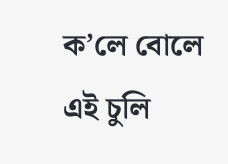ক’লে বোলে এই চুলি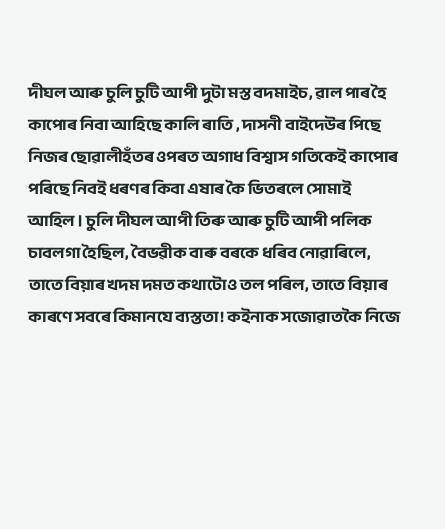দীঘল আৰু চুলি চুটি আপী দুটা মস্ত বদমাইচ, ৱাল পাৰ হৈ কাপোৰ নিবা আহিছে কালি ৰাতি , দাসনী বাইদেউৰ পিছে নিজৰ ছোৱালীহঁতৰ ওপৰত অগাধ বিশ্বাস গতিকেই কাপোৰ পৰিছে নিবই ধৰণৰ কিবা এষাৰ কৈ ভিতৰলে সোমাই আহিল । চুলি দীঘল আপী তিৰু আৰু চুটি আপী পলিক চাবলগা হৈছিল, বৈভৱীক বাৰু বৰকে ধৰিব নোৱাৰিলে, তাতে বিয়াৰ খদম দমত কথাটোও তল পৰিল, তাতে বিয়াৰ কাৰণে সবৰে কিমানযে ব্যস্ততা! কইনাক সজোৱাতকৈ নিজে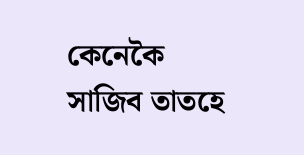কেনেকৈ সাজিব তাতহে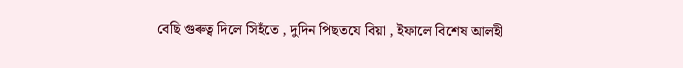বেছি গুৰুত্ব দিলে সিহঁতে , দুদিন পিছতযে বিয়া , ইফালে বিশেষ আলহী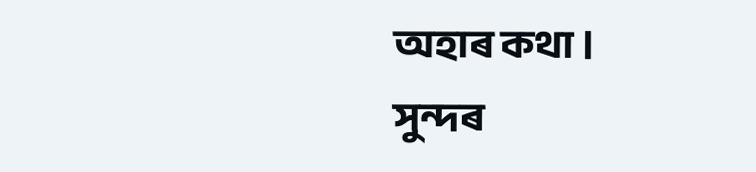অহাৰ কথা ।
সুন্দৰ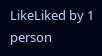LikeLiked by 1 person